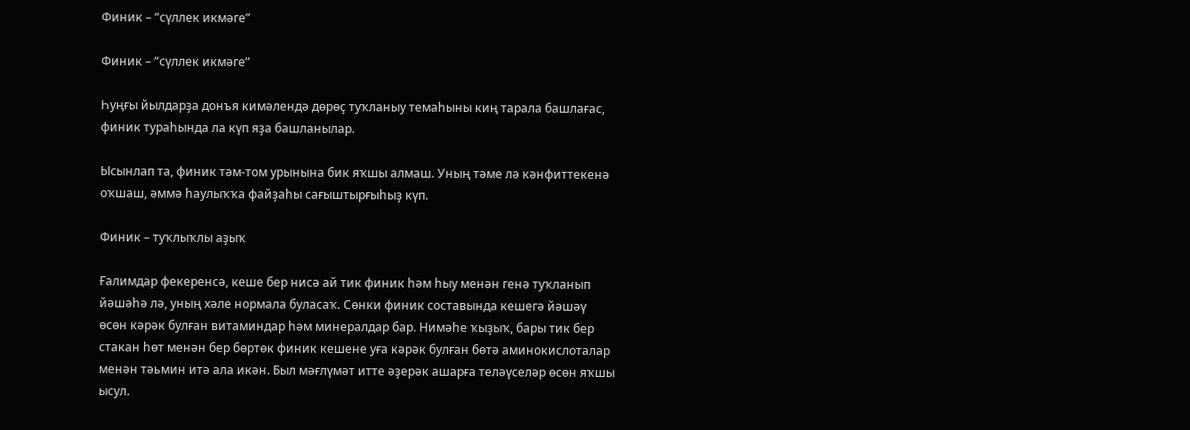Финик – “сүллек икмәге”

Финик – “сүллек икмәге”

Һуңғы йылдарҙа донъя кимәлендә дөрөҫ туҡланыу темаһыны киң тарала башлағас, финик тураһында ла күп яҙа башланылар.

Ысынлап та, финик тәм-том урынына бик яҡшы алмаш. Уның тәме лә кәнфиттекенә оҡшаш, әммә һаулыҡҡа файҙаһы сағыштырғыһыҙ күп.

Финик – туҡлыҡлы аҙыҡ

Ғалимдар фекеренсә, кеше бер нисә ай тик финик һәм һыу менән генә туҡланып йәшәһә лә, уның хәле нормала буласаҡ. Сөнки финик составында кешегә йәшәү өсөн кәрәк булған витаминдар һәм минералдар бар. Нимәһе ҡыҙыҡ, бары тик бер стакан һөт менән бер бөртөк финик кешене уға кәрәк булған бөтә аминокислоталар менән тәьмин итә ала икән. Был мәғлүмәт итте әҙерәк ашарға теләүселәр өсөн яҡшы ысул.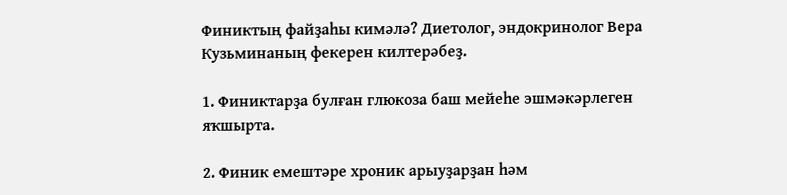Финиктың файҙаһы кимәлә? Диетолог, эндокринолог Вера Кузьминаның фекерен килтерәбеҙ.

1. Финиктарҙа булған глюкоза баш мейеһе эшмәкәрлеген яҡшырта.

2. Финик емештәре хроник арыуҙарҙан һәм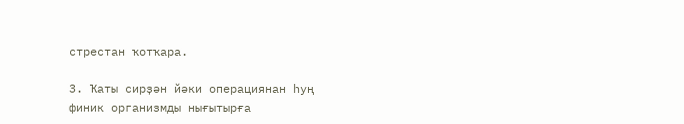стрестан ҡотҡара.

3. Ҡаты сирҙән йәки операциянан һуң финик организмды нығытырға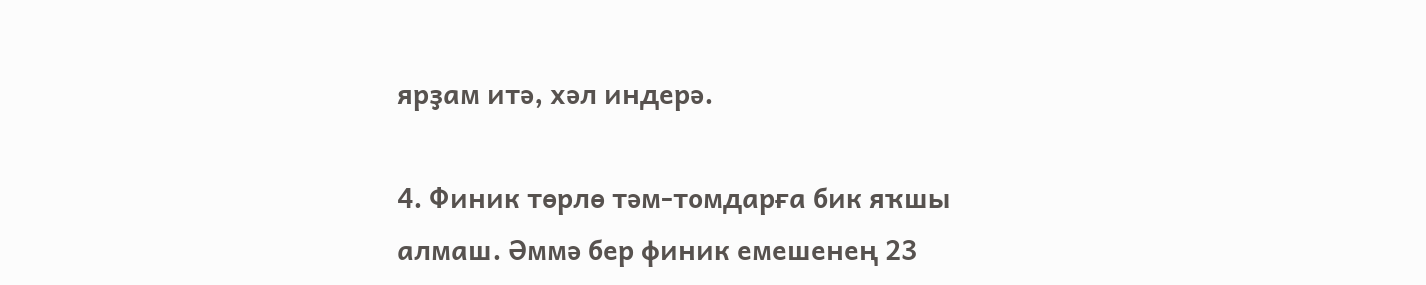ярҙам итә, хәл индерә.

4. Финик төрлө тәм-томдарға бик яҡшы алмаш. Әммә бер финик емешенең 23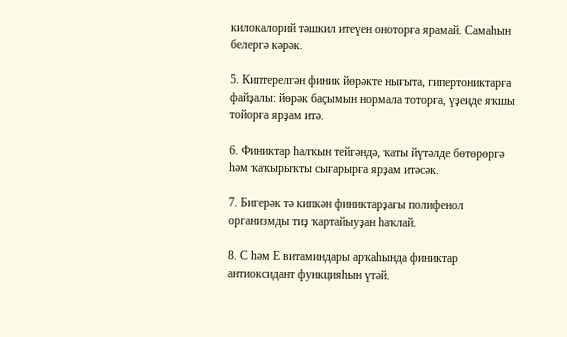килокалорий тәшкил итеүен оноторға ярамай. Самаһын белергә кәрәк.

5. Киптерелгән финик йөрәкте нығыта, гипертониктарға файҙалы: йөрәк баҫымын нормала тоторға, үҙеңде яҡшы тойорға ярҙам итә.

6. Финиктар һалҡын тейгәндә, ҡаты йүтәлде бөтөрөргә һәм ҡаҡырыҡты сығарырға ярҙам итәсәк.

7. Бигерәк тә кипкән финиктарҙағы полифенол организмды тиҙ ҡартайыуҙан һаҡлай.

8. С һәм Е витаминдары арҡаһында финиктар антиоксидант функцияһын үтәй.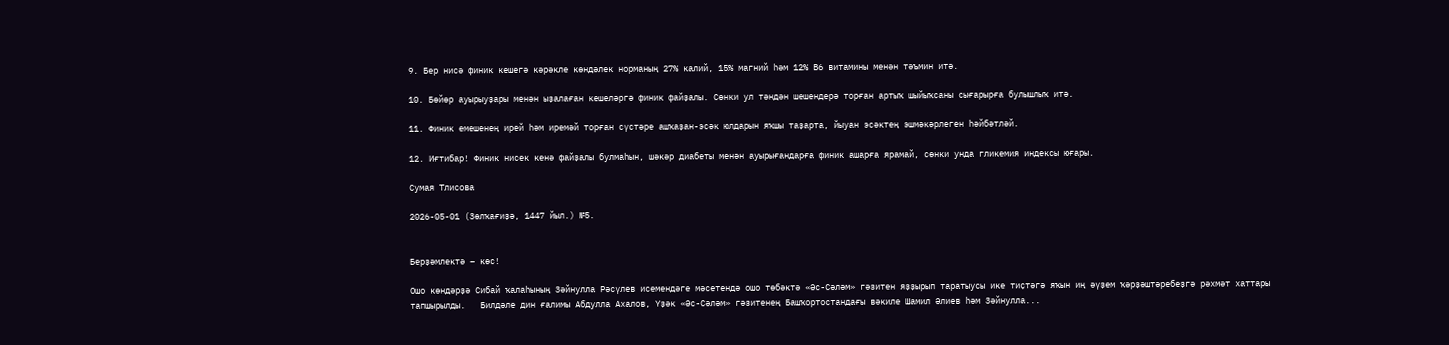9. Бер нисә финик кешегә кәрәкле көндәлек норманың 27% калий, 15% магний һәм 12% В6 витамины менән тәъмин итә.

10. Бөйөр ауырыуҙары менән ыҙалаған кешеләргә финик файҙалы. Сөнки ул тәндән шешендерә торған артыҡ шыйыҡсаны сығарырға булышлыҡ итә.

11. Финик емешенең ирей һәм иремәй торған сүстәре ашҡаҙан-эсәк юлдарын яҡшы таҙарта, йыуан эсәктең эшмәкәрлеген һәйбәтләй.

12. Иғтибар! Финик нисек кенә файҙалы булмаһын, шәкәр диабеты менән ауырығандарға финик ашарға ярамай, сөнки унда гликемия индексы юғары.

Сумая Тлисова

2026-05-01 (Зөлҡағиҙә, 1447 йыл.) №5.


Берҙәмлектә – көс!

Ошо көндәрҙә Сибай ҡалаһының Зәйнулла Рәсүлев исемендәге мәсетендә ошо төбәктә «Әс-Сәләм» гәзитен яҙҙырып таратыусы ике тиҫтәгә яҡын иң әүҙем ҡәрҙәштәребеҙгә рәхмәт хаттары тапшырылды.   Билдәле дин ғалимы Абдулла Ахалов, Үҙәк «Әс-Сәләм» гәзитенең Башҡортостандағы вәкиле Шамил Әлиев һәм Зәйнулла...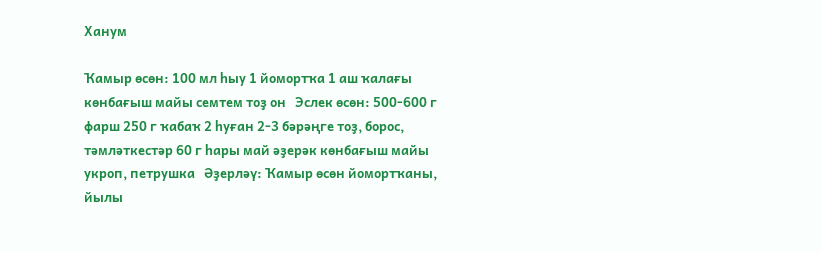Ханум

Ҡамыр өсөн: 100 мл һыу 1 йомортҡа 1 аш ҡалағы көнбағыш майы семтем тоҙ он   Эслек өсөн: 500-600 г фарш 250 г ҡабаҡ 2 һуған 2-3 бәрәңге тоҙ, борос, тәмләткестәр 60 г һары май әҙерәк көнбағыш майы укроп, петрушка   Әҙерләү: Ҡамыр өсөн йомортҡаны, йылы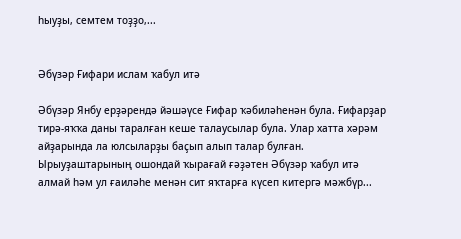һыуҙы, семтем тоҙҙо,...


Әбүзәр Ғифари ислам ҡабул итә

Әбүзәр Янбу ерҙәрендә йәшәүсе Ғифар ҡәбиләһенән була. Ғифарҙар тирә-яҡҡа даны таралған кеше талаусылар була. Улар хатта хәрәм айҙарында ла юлсыларҙы баҫып алып талар булған. Ырыуҙаштарының ошондай ҡырағай ғәҙәтен Әбүзәр ҡабул итә алмай һәм ул ғаиләһе менән сит яҡтарға күсеп китергә мәжбүр...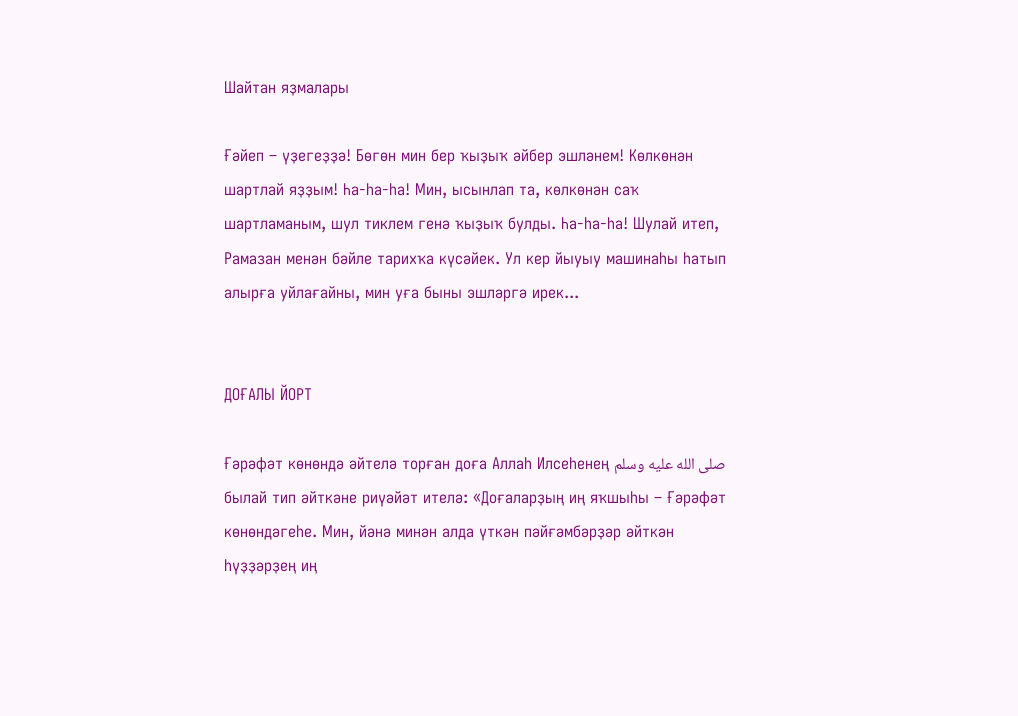Шайтан яҙмалары

Ғәйеп – үҙегеҙҙә! Бөгөн мин бер ҡыҙыҡ әйбер эшләнем! Көлкөнән шартлай яҙҙым! Һа-һа-һа! Мин, ысынлап та, көлкөнән саҡ шартламаным, шул тиклем генә ҡыҙыҡ булды. Һа-һа-һа! Шулай итеп, Рамазан менән бәйле тарихҡа күсәйек. Ул кер йыуыу машинаһы һатып алырға уйлағайны, мин уға быны эшләргә ирек...


ДОҒАЛЫ ЙОРТ

Ғәрәфәт көнөндә әйтелә торған доға Аллаһ Илсеһенең صلى الله عليه وسلم былай тип әйткәне риүәйәт ителә: «Доғаларҙың иң яҡшыһы – Ғәрәфәт көнөндәгеһе. Мин, йәнә минән алда үткән пәйғәмбәрҙәр әйткән һүҙҙәрҙең иң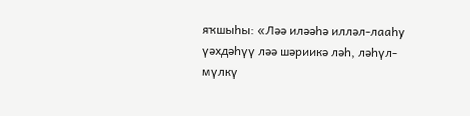яҡшыһы: «Ләә иләәһә илләл-лааһу үәхдәһүү ләә шәриикә ләһ, ләһүл-мүлкү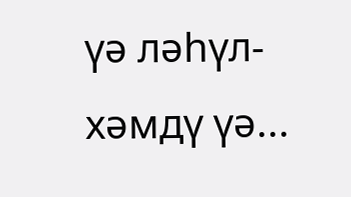үә ләһүл-хәмдү үә...